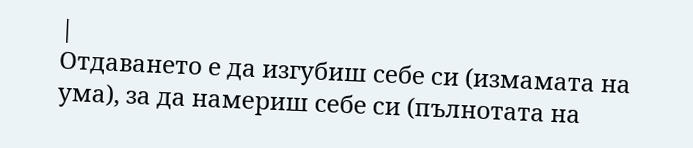|
Отдаването е да изгубиш себе си (измамата на ума), за да намериш себе си (пълнотата на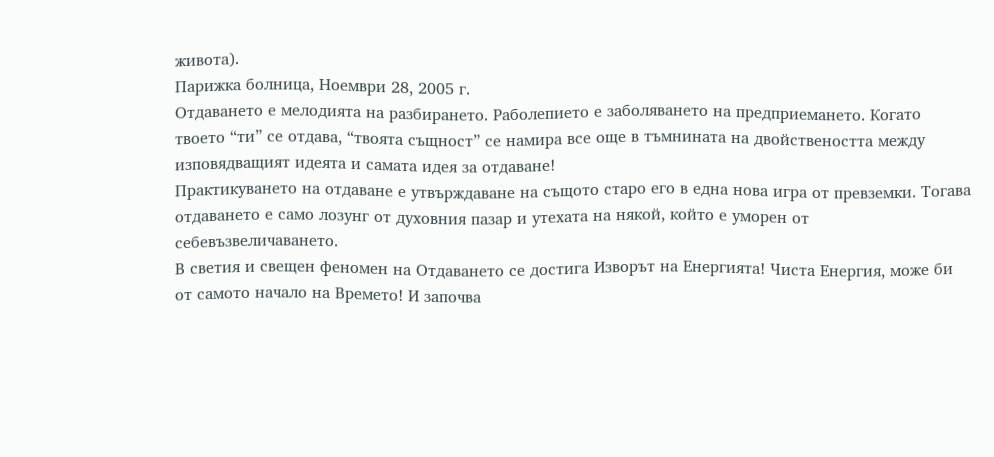живота).
Парижка болница, Ноември 28, 2005 г.
Отдаването e мелодията на разбирането. Раболепието е заболяването на предприемането. Когато твоето “ти” се отдава, “твоята същност” сe намира все още в тъмнината на двойствеността между изповядващият идеята и самата идея за отдаване!
Практикуването на отдаване е утвърждаване на същото старо его в една нова игра от превземки. Тогава отдаването е само лозунг от духовния пазар и утехата на някой, който е уморен от себевъзвеличаването.
В светия и свещен феномен на Отдаването се достига Изворът на Енергията! Чиста Енергия, може би от самото начало на Времето! И започва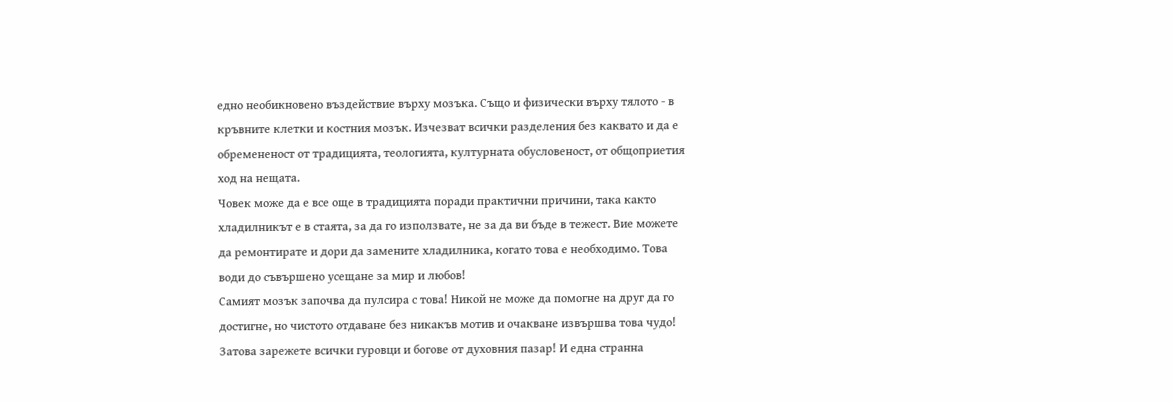едно необикновено въздействие върху мозъка. Също и физически върху тялото - в кръвните клетки и костния мозък. Изчезват всички разделения без каквато и да е обремененост от традицията, теологията, културната обусловеност, от общоприетия ход на нещата.
Човек може да е все още в традицията поради практични причини, така както хладилникът е в стаята, за да го използвате, не за да ви бъде в тежест. Вие можете да ремонтирате и дори да замените хладилника, когато това е необходимо. Това води до съвършено усещане за мир и любов!
Самият мозък започва да пулсира с това! Никой не може да помогне на друг да го достигне, но чистото отдаване без никакъв мотив и очакване извършва това чудо! Затова зарежете всички гуровци и богове от духовния пазар! И една странна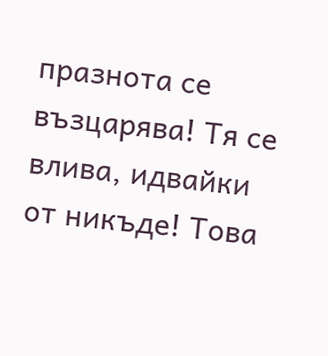празнота се възцарява! Тя се влива, идвайки от никъде! Това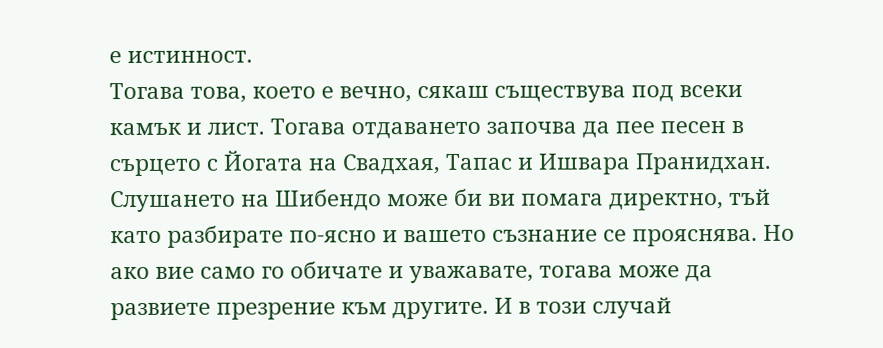е истинност.
Тогава това, което е вечно, сякаш съществува под всеки камък и лист. Тогава отдаването започва да пее песен в сърцето с Йогата на Свадхая, Тапас и Ишвара Пранидхан.
Слушането на Шибендо може би ви помага директно, тъй като разбирате по-ясно и вашето съзнание се прояснява. Но ако вие само го обичате и уважавате, тогава може да развиете презрение към другите. И в този случай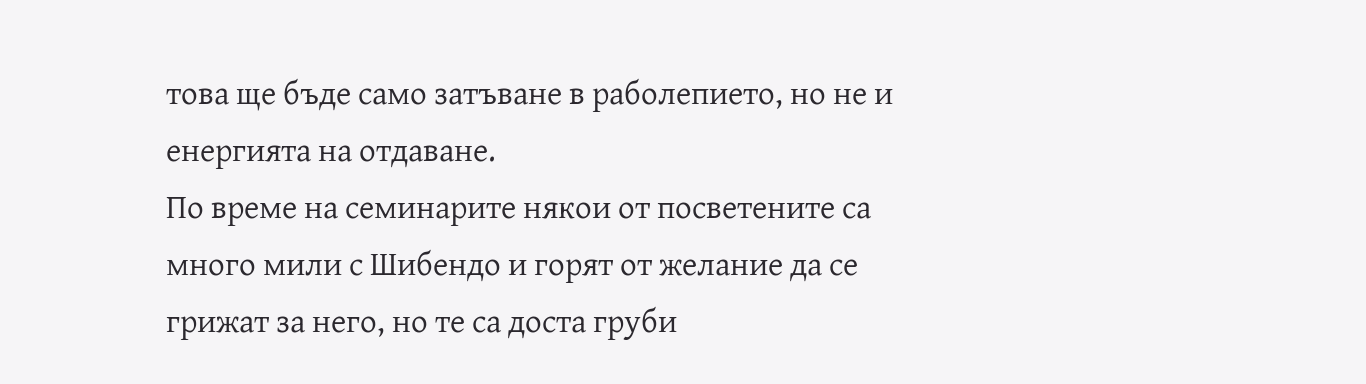това ще бъде само затъване в раболепието, но не и енергията на отдаване.
По време на семинарите някои от посветените са много мили с Шибендо и горят от желание да се грижат за него, но те са доста груби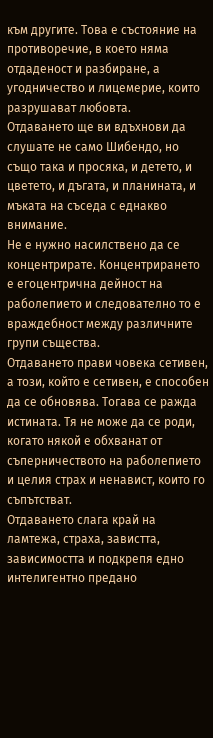към другите. Това е състояние на противоречие, в което няма отдаденост и разбиране, а угодничество и лицемерие, които разрушават любовта.
Отдаването ще ви вдъхнови да слушате не само Шибендо, но също така и просяка, и детето, и цветето, и дъгата, и планината, и мъката на съседа с еднакво внимание.
Не е нужно насилствено да се концентрирате. Концентрирането е егоцентрична дейност на раболепието и следователно то е враждебност между различните групи същества.
Отдаването прави човека сетивен, а този, който е сетивен, е способен да се обновява. Тогава се ражда истината. Тя не може да се роди, когато някой е обхванат от съперничеството на раболепието и целия страх и ненавист, които го съпътстват.
Отдаването слага край на ламтежа, страха, завистта, зависимостта и подкрепя едно интелигентно предано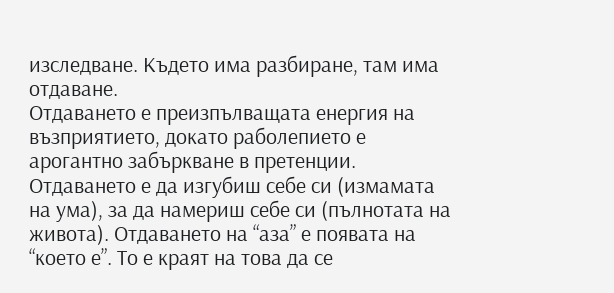изследване. Където има разбиране, там има отдаване.
Отдаването е преизпълващата енергия на възприятието, докато раболепието е арогантно забъркване в претенции. Отдаването е да изгубиш себе си (измамата на ума), за да намериш себе си (пълнотата на живота). Отдаването на “аза” е появата на “което е”. То е краят на това да се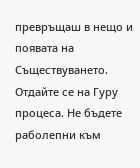превръщаш в нещо и появата на Съществуването.
Отдайте се на Гуру процеса. Не бъдете раболепни към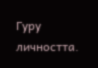Гуру личността.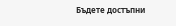Бъдете достъпни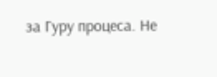за Гуру процеса. Не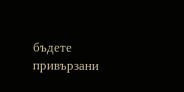бъдете привързани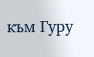към Гуру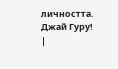личността. Джай Гуру!
|